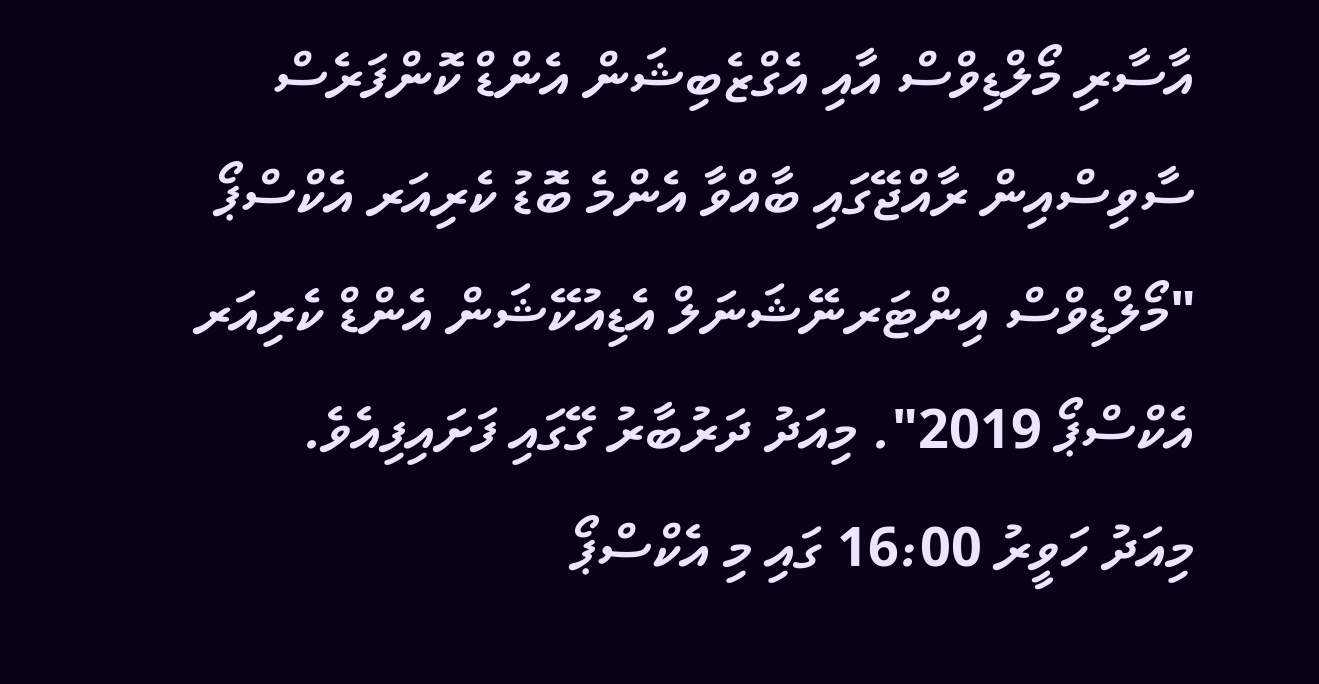އާސާރި މޯލްޑިވްސް އާއި އެގްޒެބިޝަން އެންޑް ކޮންފަރެސް ސާވިސްއިން ރާއްޖޭގައި ބާއްވާ އެންމެ ބޮޑު ކެރިއަރ އެކްސްޕޯ "މޯލްޑިވްސް އިންޓަރނޭޝަނަލް އެޑިއުކޭޝަން އެންޑް ކެރިއަރ އެކްސްޕޯ 2019". މިއަދު ދަރުބާރު ގޭގައި ފަށައިފިއެވެ.
މިއަދު ހަވީރު 16:00 ގައި މި އެކްސްޕޯ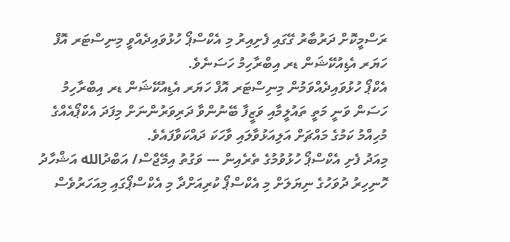ރަސްމީކޮށް ދަރުބާރު ގޭގައި ފެށިއިރު މި އެކްސްޕޯ ހުޅުވައިދެއްވީ މިނިސްޓަރ އޮފް ހަޔަރ އެޑިއުކޭޝަން ޑރ އިބްރާހިމު ހަސަނެވެ.
އެކްޕޯ ހުޅުވައިދެއްވަމުން މިނިސްޓަރ އޮފް ހަޔަރ އެޑިއުކޭޝަން ޑރ އިބްރާހިމު ހަސަން ވަނީ މަތީ ތައުލީމާއި ވަޒީފާ ބޭނުންވާ ދަރިވަރުންނަށް މިފަދަ އެކްޕޯއެއްގެ މުހިއްމު ކަމުގެ މައްޗަށް އަލިއަޅުވާލައި ވާހަކަ ދައްކަވާފައެވެ.
މިއަދު ފެށި އެކްސްޕޯ ހުޅުވުމުގެ ތެރެއިން --- ވަގުތު އިމޭޖްސް/ އަބްދުالله އަޝްހާދު
ހޮނިހިރު ދުވަހުގެ ނިޔަލަށް މި އެކްސްޕޯ ކުރިއަށްދާ މި އެކްސްޕޯގައި މިއަހަރުވެސް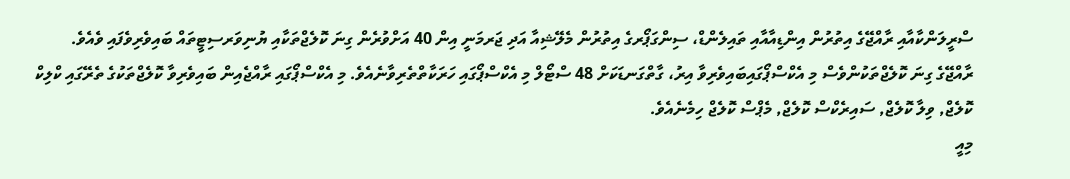ސްރީލަންކާއާއި ރާއްޖޭގެ އިތުރުން އިންޑިއާއާއި ތައިލެންޑް، ސިންގަޕޯރގެ އިތުރުން މެލޭޝިއާ އަދި ޖަރމަނީ އިން 40 އަށްވުރެން ގިނަ ކޮލެޖްތަކާއި ޔުނިވަރސިޓީތައް ބައިވެރިވެފައި ވެއެވެ.
ރާއްޖޭގެ ގިނަ ކޮލެޖްތަކުންވެސް މި އެކްސްޕޯގައިބައިވެރިވާ އިރު، ގާތްގަނޑަކަށް 48 ސްޓޯލް މި އެކްސްޕޯގައި ހަރަކާތްތެރިވާނެއެވެ. މި އެކްސްޕޯގައި ރާއްޖެއިން ބައިވެރިވާ ކޮލެޖްތަކުގެ ތެރޭގައި ކްލިކް ކޮލެޖް, ވިލާ ކޮލެޖް, ސައިރެކްސް ކޮލެޖް, މެޕްސް ކޮލެޖް ހިމެނެއެވެ.
މިއީ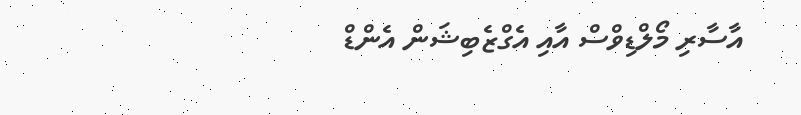އާސާރި މޯލްޑިވްސް އާއި އެގްޒެބިޝަން އެންޑް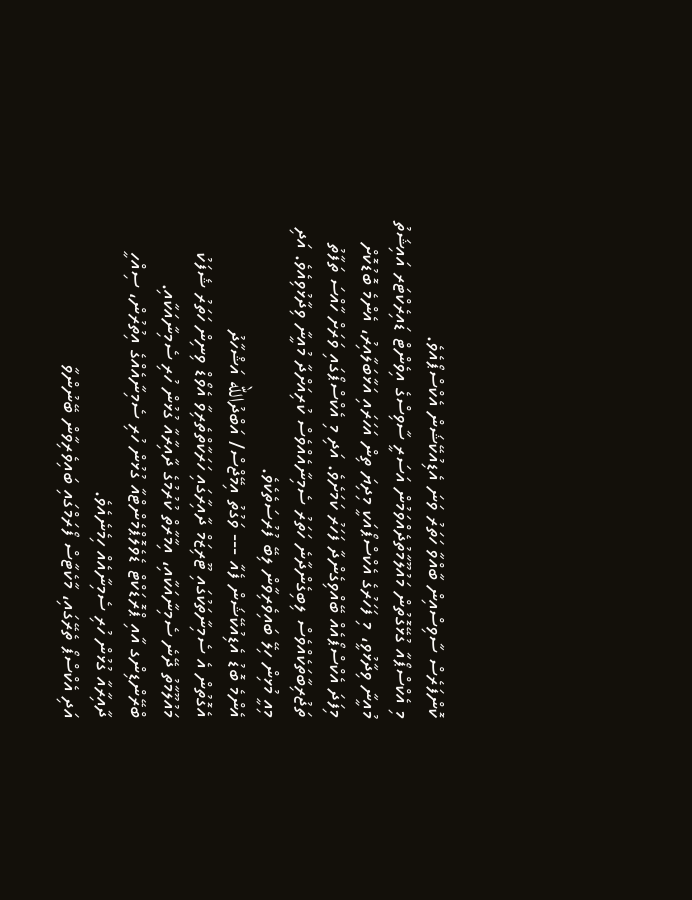ކޮންފަރެސް ސާވިސްއިން ބާއްވާ ހަތަރު ވަނަ އެޑިއުކޭޝަން އެކްސްޕޯއެވެ.
މި އެކްސްޕޯއާ ގުޅޭގޮތުން މައުލޫމާތުދެއްވަމުން އަސަރީ ސާވިސްގެ އިވެންޓް ޑައިރެކްޓަރ އައިޝަތު މުއީނާ ވިދާޅުވީ، މި ފަހަރުގެ އެކްސްޕޯއަކީ މިދިޔަ ތިން އަހަރައި އަޅާބަލާއިރު، އެންމެ ބޮޑުކޮށް މިފަދަ އެކްސްޕޯއެއް ބޭއްވިގެންދާ ފަހަރު ކަމަށެވެ. އަދި މި އެކްސްޕޯގައި ވަރަށް ހާއްސަ ތަފާތު ތަޖުރިބާތަކެއްވެސް ލިބިގެންދާނެ ހަތަރު ސެމިނާއެއްވެސް ކުރިއަށްދާ މުއީނާ ވިދާޅުވިއެވެ. އަދި މިއީ މުޅިން ހިލޭ ބައިވެރިވާން ލިބޭ ފުރުސަތެކެވެ.
އެންމެ ބޮޑު އެޑިއުކޭޝަން ފެއާ --- ވަގުތު އިމޭޖްސް/ އަބްދުالله އަޝްހާދު
އެގޮތުން އެ ސެމިނާތަކުގައި ޓޫރިޒަމް ދާއިރާގައި ހަރަކާތްތެރިވާ އެވޯޑް ވިނިން ހަތަރު ޝެފަކު މައުލޫމާތު ދޭނެ ސެމިނާއަކާއި، އިމާރާތް ކުރުމުގެ ދާއިރާއާ ގުޅުން ހުރި ސެމިނާއަކާއި. ބްރޭންޑިންގ އާއި ޕްރޮޑަކްޓް ޑެވެލޮޕްމެންޓްއާ ގުޅުން ހުރި ސެމިނާއެއްގެ އިތުރުން، ސިއްހީ ދާއިރާއާ ގުޅުން ހުރި ސެމިނާއެއް ހިމެނެއެވެ.
އަދި އެކްސްޕޯ ތެރޭގައި، މާކެޓާސް ފޯރަމްގައި ބައިވެރިވާން ބޭނުންވާ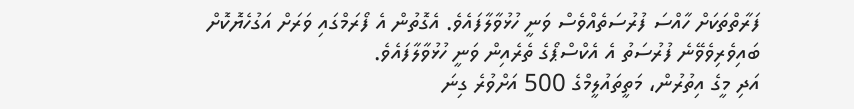ފަރާތްތަކަށް ހާއްސަ ފުރުސަތެއްވެސް ވަނީ ހުޅުވާލާފައެވެ. އެގޮތުން އެ ފޯރަމްގައި ވަރަށް އަގުހެޔޮކޮށް ބައިވެރިވެވޭނެ ފުރުސަތު އެ އެކްސްޕޯގެ ތެރެއިން ވަނީ ހުޅުވާލާފައެވެ.
އަދި މީގެ އިތުރުން، މަތީތައުލީމްގެ 500 އަށްވުރެ ގިނަ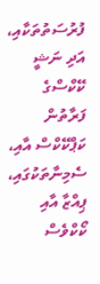ފުރުސަތުތަކާއި، އަދި ނަޝީ ކޭކްސްގެ ފަރާތުން ކަޕްކޭކްސް އާއި، ސެމިނާތަކުގައި، ޕިއްޒާ އާއި ކޯކްވެސް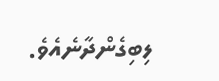ލިބިގެންދާނެއެވެ.